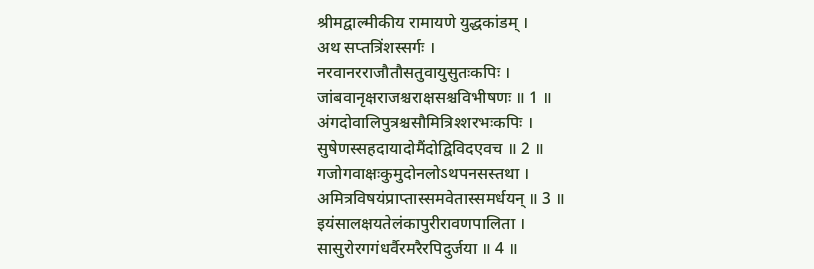श्रीमद्वाल्मीकीय रामायणे युद्धकांडम् ।
अथ सप्तत्रिंशस्सर्गः ।
नरवानरराजौतौसतुवायुसुतःकपिः ।
जांबवानृक्षराजश्चराक्षसश्चविभीषणः ॥ 1 ॥
अंगदोवालिपुत्रश्चसौमित्रिश्शरभःकपिः ।
सुषेणस्सहदायादोमैंदोद्विविदएवच ॥ 2 ॥
गजोगवाक्षःकुमुदोनलोऽथपनसस्तथा ।
अमित्रविषयंप्राप्तास्समवेतास्समर्धयन् ॥ 3 ॥
इयंसालक्षयतेलंकापुरीरावणपालिता ।
सासुरोरगगंधर्वैरमरैरपिदुर्जया ॥ 4 ॥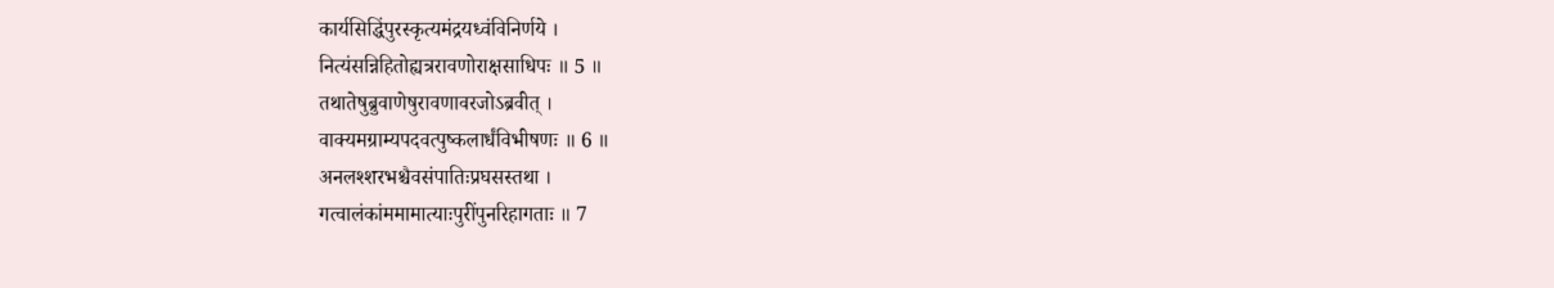कार्यसिद्धिंपुरस्कृत्यमंद्रयध्वंविनिर्णये ।
नित्यंसन्निहितोह्यत्ररावणोराक्षसाधिपः ॥ 5 ॥
तथातेषुब्रुवाणेषुरावणावरजोऽब्रवीत् ।
वाक्यमग्राम्यपदवत्पुष्कलार्धंविभीषणः ॥ 6 ॥
अनलश्शरभश्चैवसंपातिःप्रघसस्तथा ।
गत्वालंकांममामात्याःपुरींपुनरिहागताः ॥ 7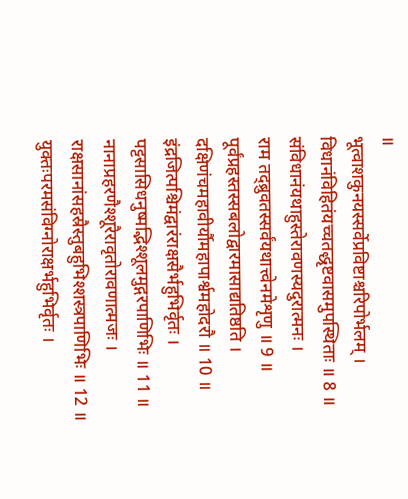॥
भूत्वाशकुनयस्सर्वेप्रविष्टाश्चरिपोर्भलम् ।
विधानंविहितंयच्चतद्धृष्टवासमुपस्थिताः ॥ 8 ॥
संविधानंयथाहुस्तेरावणस्यदुरात्मनः ।
राम तद्ब्रुवतस्सर्वंयथात्त्वेनमेशृणु ॥ 9 ॥
पूर्वंप्रहस्तस्सबलोद्वारमासाद्यतिष्ठति ।
दक्षिणंचमहावीर्यौमहापार्श्वमहोदरौ ॥ 10 ॥
इंद्रजित्पश्चिमंद्वारंराक्षसैर्भहुभिर्वृतः ।
पट्टसासिधनुष्मद्भिश्शूलमुद्गरपाणिभिः ॥ 11 ॥
नानाप्रहरणैश्शूरैरावृतोरावणात्मजः ।
राक्षसानांसहस्रैस्तुबहुभिश्शस्त्रपाणिभिः ॥ 12 ॥
युक्तःपरमसंविग्नोराक्षर्भहुभिर्वृतः ।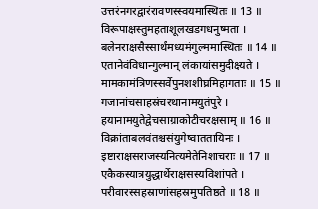उत्तरंनगरद्वारंरावणस्स्वयमास्थितः ॥ 13 ॥
विरूपाक्षस्तुमहताशूलखडगधनुष्मता ।
बलेनराक्षसैस्सार्थंमध्यमंगुल्ममास्थितः ॥ 14 ॥
एतानेवंविधान्गुल्मान् लंकायांसमुदीक्ष्यते ।
मामकामंत्रिणस्सर्वेपुनशशीघ्रमिहागताः ॥ 15 ॥
गजानांचसाहस्रंचरथानामयुतंपुरे ।
हयानामयुतेद्वेचसाग्राकोटीचरक्षसाम् ॥ 16 ॥
विक्रांताबलवंतश्चसंयुगेष्वाततायिनः ।
इष्टाराक्षसराजस्यनित्यमेतेनिशाचराः ॥ 17 ॥
एकैकस्यात्रयुद्धार्थेराक्षसस्यविशांपते ।
परीवारस्सहस्राणांसहस्रमुपतिष्ठते ॥ 18 ॥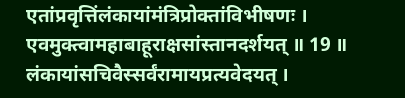एतांप्रवृत्तिंलंकायांमंत्रिप्रोक्तांविभीषणः ।
एवमुक्त्वामहाबाहूराक्षसांस्तानदर्शयत् ॥ 19 ॥
लंकायांसचिवैस्सर्वंरामायप्रत्यवेदयत् ।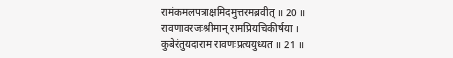रामंकमलपत्राक्षमिदमुत्तरमब्रवीत् ॥ 20 ॥
रावणावरजःश्रीमान् रामप्रियचिकीर्षया ।
कुबेरंतुयदाराम रावणःप्रत्ययुध्यत ॥ 21 ॥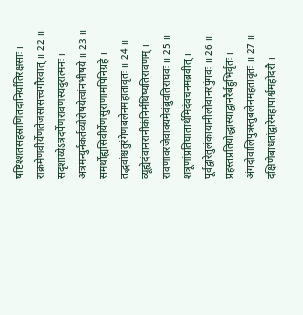षष्टिश्शतसहस्राणितदानिर्यांतिरक्षसाः ।
राक्रमेणवीर्येणतेजसासत्त्वगौरवात् ॥ 22 ॥
सदृशाय्येऽत्रदर्पेणरावणस्यदुरात्मनः ।
अत्रमन्युर्नकर्तव्योरोषयेत्वांनभीषये ॥ 23 ॥
समर्थोह्यसिवीर्येणसुराणामपिनिग्रहे ।
तद्भवांश्चतुरंगेणबलेनमहातावृतः ॥ 24 ॥
व्यूह्येदंवानरानीकंनिर्मथिष्यतिरावणम् ।
रावणावरजेवाक्यमेवंब्रुवतिराघवः ॥ 25 ॥
शत्रूणांप्रतिघातार्थमिदंवचनमब्रवीत् ।
पूर्वद्वारेतुलंकायानीलोवानरपुंगवः ॥ 26 ॥
प्रहस्तप्रतियोद्धास्याद्वानरैर्बहुभिर्वृतः ।
अंगदोवालिपुत्रस्तुबलेनमहतावृतः ॥ 27 ॥
दक्षिणेबाधतांद्वारेमहापार्श्वमहोदरौ ।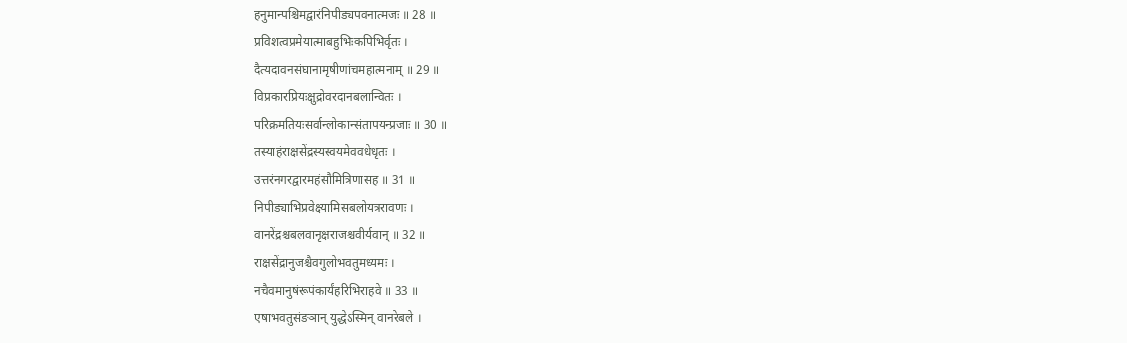हनुमान्पश्चिमद्वारंनिपीड्यपवनात्मजः ॥ 28 ॥
प्रविशत्वप्रमेयात्माबहुभिःकपिभिर्वृतः ।
दैत्यदावनसंघानामृषीणांचमहात्मनाम् ॥ 29 ॥
विप्रकारप्रियःक्षुद्रोवरदानबलान्वितः ।
परिक्रमतियःसर्वान्लोकान्संतापयन्प्रजाः ॥ 30 ॥
तस्याहंराक्षसेंद्रस्यस्वयमेववधेधृतः ।
उत्तरंनगरद्वारमहंसौमित्रिणासह ॥ 31 ॥
निपीड्याभिप्रवेक्ष्यामिसबलोयत्ररावणः ।
वानरेंद्रश्चबलवानृक्षराजश्चवीर्यवान् ॥ 32 ॥
राक्षसेंद्रानुजश्चैवगुलोभवतुमध्यमः ।
नचैवमानुषंरूपंकार्यंहरिभिराहवे ॥ 33 ॥
एषाभवतुसंङञान् युद्धेऽस्मिन् वानरेबले ।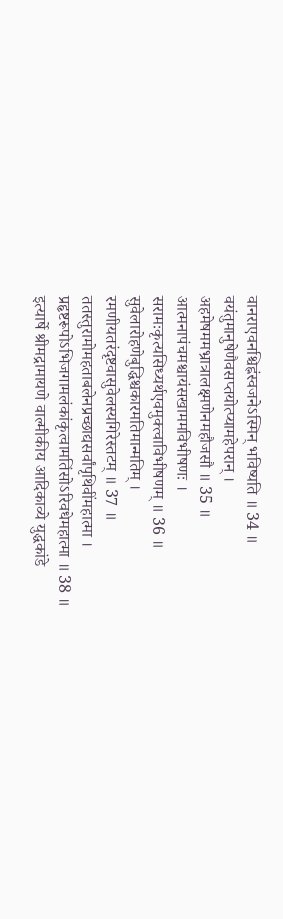वानराएवनश्चिह्नंस्वजनेऽस्मिन् भविष्यति ॥ 34 ॥
वयंतुमानुषेणैवसप्तयोत्प्यामहेपरान् ।
अहमेषममभ्रात्रालक्ष्मणेनमहौजसौ ॥ 35 ॥
आत्मनापंचमश्चायंसखाममविभीषणः ।
सरामःकृत्यसिध्यर्थएवमुक्त्वाविभीषणम् ॥ 36 ॥
सुवेलारोहणेबुद्धिश्चकारमतिमान्मतिम् ।
रमणीयतरंदृष्टवासुवेलस्यगिरेस्तटम् ॥ 37 ॥
ततस्तुरामोमहताबलेनप्रच्छाद्यसर्वांपृथिवींमहात्मा ।
प्रहृष्टरूपोऽभिजगामलंकांकृत्वामतिंसोऽरिवधेमहात्मा ॥ 38 ॥
इत्यार्षे श्रीमद्रामायणे वाल्मीकीय आदिकाव्ये युद्धकांडे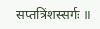सप्तत्रिंशस्सर्गः ॥